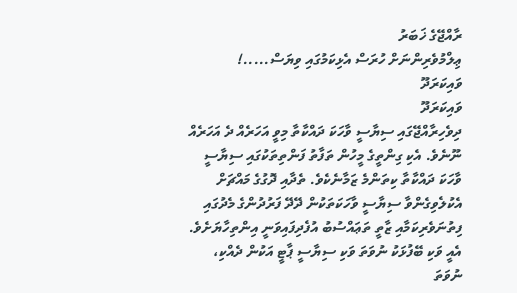ރާއްޖޭގެ ޚަބަރު
ޢިލްމުވެރިންނަށް ހުރަސް އެޅިކަމުގައި ވިޔަސް.....!
ވައިކަރަދޫ
ވައިކަރަދޫ
ދިވެހިރާއްޖޭގައި ސިޔާސީ ވާހަކަ ދައްކާތާ މިވީ އަހަރެއް ދެ އަހަރެއް ނޫނެވެ. އެކި ގިންތީގެ މީހުން ތަފާތު ފަންތިތަކުގައި ސިޔާސީ ވާހަކަ ދައްކާތާ ކިތަންމެ ޒަމާނެކެވެ. ތެދާއި ދޮގުގެ މައްޗަށް އެކުލެވިގެންވާ ސިޔާސީ ވާހަކަތަކުން ދޭދޭ ފަރުދުންގެ މެދުގައި ފިތުނަވެރިކަމާއި ޒާތީ ތަޢައްސުބު އުފެދިފައިވަނީ އިންތިހާޔަށެވެ. އެއީ ވަކި ބޭފުޅަކު ނުވަތަ ވަކި ސިޔާސީ ޕާޓީ އަކުން ދެއްކި، ނުވަތަ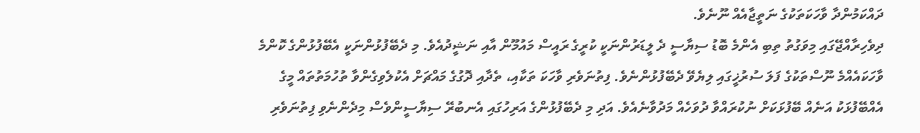ދައްކަމުންދާ ވާހަކަތަކުގެ ނަތީޖާއެއް ނޫނެވެ.
ދިވެހިރާއްޖޭގައި މިވަގުތު ތިބި އެންމެ ބޮޑު ސިޔާސީ ދެ ލީޑަރުންނަކީ ކުރީގެ ރައީސް މައުމޫން އާއި ނަޝީދުއެވެ. މި ދެބޭފުޅުންނަކީ އެބޭފުޅުންގެ ކޮންމެ ވާހަކައެއްމެ ނޫސްތަކުގެ ފަލަ ސުރުޚީގައި ލިޔެވޭ ދެބޭފުޅުންނެވެ. ފިތުނަވެރި ވާހަކަ ތަކާއި، ތެދާއި ދޮގުގެ މައްޗަށް އެކުލެވިގެންވާ ތުހުމަތުތައް މީގެ އެއްބޭފުޅަކު އަނެއް ބޭފުޅަކަށް ނުކުރައްވާ ދުވަހެއް މަދުވާނެއެވެ. އަދި މި ދެބޭފުޅުންގެ އަރިހުގައި އެނބުރޭ ސިޔާސީންވެސް މިދެންނެވި ފިތުނަވެރި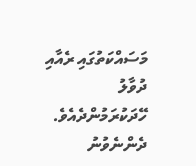މަސައްކަތުގައި ރެއާއި ދުވާލު ހޭދަކުރަމުންދެއެވެ.
ދެންނެވުނު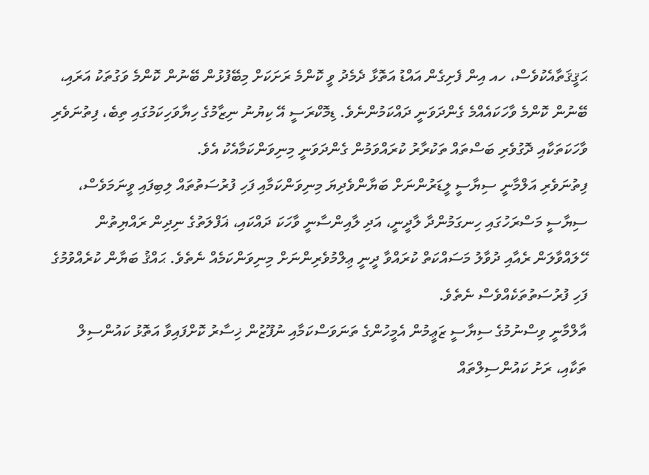ޙަޤީޤަތާއެކުވެސް، ހއ އިން ފެށިގެން އައްޑު އަތޮޅާ ދެމެދު ވީ ކޮންމެ ރަށަކަށް މިބޭފުޅުން ބޭނުން ކޮންމެ ވަގުތަކު އަރައި، ބޭނުން ކޮންމެ ވާހަކައެއްމެ ގެންދަވަނީ ދައްކަމުންނެވެ. ޑިމޮކްރަސީ އޭ ކިޔުނު ނިޒާމުގެ ހިޔާވަހިކަމުގައި ތިބެ، ފިތުނަވެރި ވާހަކަތަކާއި ދޮގުވެރި ބަސްތައް ތަކުރާރު ކުރައްވަމުން ގެންދަވަނީ މިނިވަންކަމާއެކު އެވެ.
ފިތުނަވެރި އަލްމާނީ ސިޔާސީ ލީޑަރުންނަށް ބަޔާންވެދިޔަ މިނިވަންކަމާއި ފަހި ފުރުސަތުތައް ލިބިފައި ވީނަމަވެސް، ސިޔާސީ މަސްރަހުގައި ހިނގަމުންދާ ލާދީނީ، އަދި ލާއިންސާނީ ވާހަކަ ދައްކައި، ޣަފްލަތުގެ ނިދިން ރައްޔިތުން ހޭލައްވާލަން ރެއާއި ދުވާލު މަސައްކަތް ކުރައްވާ ދީނީ ޢިލްމުވެރިންނަށް މިނިވަންކަމެއް ނެތެވެ. ޙައްޤު ބަޔާން ކުރެއްވުމުގެ ފަހި ފުރުސަތުތަކެއްވެސް ނެތެވެ.
އާލްމާނީ ވިސްނުމުގެ ސިޔާސީ ޒަޢީމުން އެމީހުންގެ ތަނަވަސްކަމާއި ނުފޫޒުން ޚިސާރު ކޮށްފައިވާ އަތޮޅު ކައުންސިލް ތަކާއި، ރަށު ކައުންސިލްތައް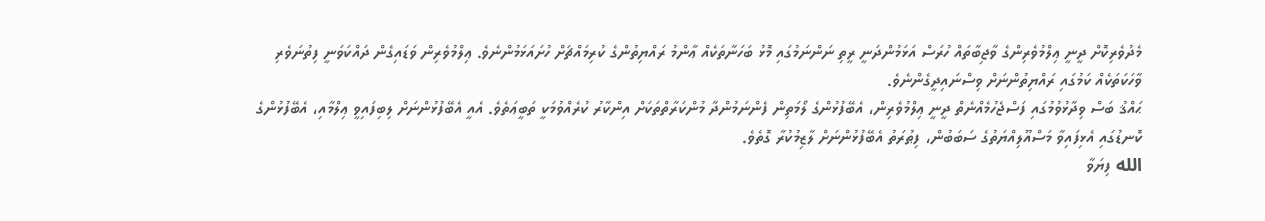މެދުވެރިކޮށް ދީނީ ޢިލްމުވެރިންގެ ވާޖިބާތައް ހުރަސް އަޅަމުންދަނީ ރީތި ނަންނަމުގައި މޮޅު ބަހަނާތަކެއް ޢާންމު ރައްޔިތުންގެ ކުރިމައްޗަށް ހުށައަޅަމުންނެވެ. ޢިލްމުވެރިން ވަޑައިގެން ދައްކަވަނީ ފިތުނަވެރި ވާހަކަތަކެއް ކަމުގައި ރައްޔިތުންނަށް ވިސްނައިދީގެންނެވެ.
ޙައްޤު ބަސް ވިދާޅުވުމުގައި ފަސްޖެހުމެއްނެތް ދީނީ ޢިލްމުވެރިން، އެބޭފުޅުންގެ ލޯމަތިން ފެންނަމުންދާ މުންކަރާތްތަކަށް އިންކާރު ކުރެއްވުމަކީ ތަބީޢަތެވެ. އެއީ އެބޭފުޅުންނަށް ލިބިފައިވީ ޢިލްމާއި، އެބޭފުޅުންގެ ކޮނޑުގައި އެޅިފައިވާ މަސްއޫލިއްޔަތުގެ ސަބަބުން، ފިޠުރަތު އެބޭފުޅުންނަށް ލާޒިމުކުރާ ގޮތެވެ.
الله ފިޔަވާ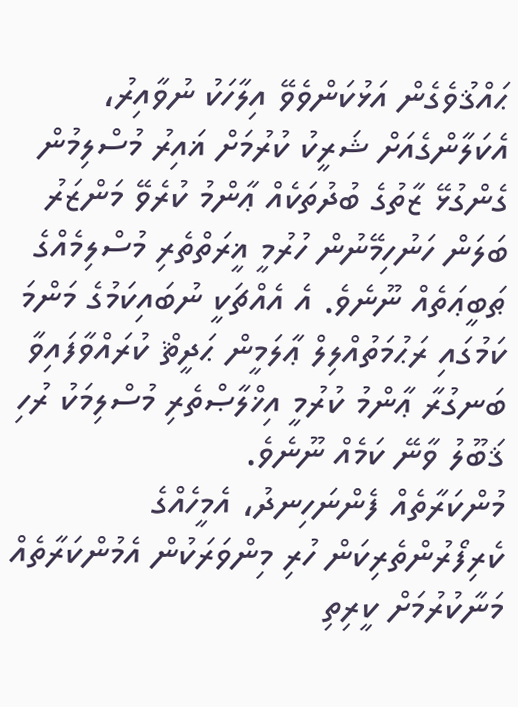ޙައްޤުވެގެން އަޅުކަންވެވޭ އިލާހަކު ނުވާއިރު، އެކަލާންގެއަށް ޝަރީކު ކުރުމަށް ޣައިރު މުސްލިމުން ގެންގުޅޭ ޒާތުގެ ބުދުތަކެއް ޢާންމު ކުރެވޭ މަންޒަރު ބަލަން ހަނުހިމޭނުން ހުރުމީ ޣީރަތްތެރި މުސްލިމެއްގެ ޠަބީޢަތެއް ނޫނެވެ. އެ އެއްޗަކީ ނުބައިކަމުގެ މަންމަ ކަމުގައި ރަޙުމަތުއްލިލް ޢާލަމީން ޙަދީޘް ކުރައްވާފައިވާ ބަނގުރާ ޢާންމު ކުރުމީ އިޚްލާޞްތެރި މުސްލިމަކު ރުހި ޤަބޫލު ވާނޭ ކަމެއް ނޫނެވެ.
މުންކަރާތެއް ފެންނަހިނދު، އެމީހެއްގެ ކެރިފޯރުންތެރިކަން ހުރި މިންވަރަކުން އެމުންކަރާތެއް މަނާކުރުމަށް ކީރިތި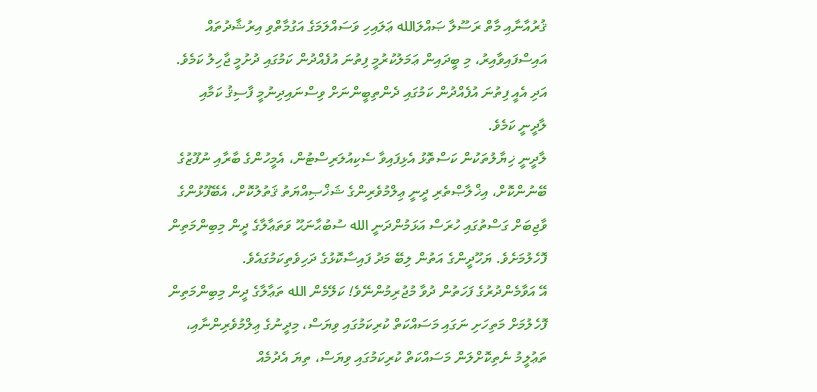ޤުރުއާނާއި މާތް ރަސޫލާ ޞައްލަالله ޢަލައިހި ވަސައްލަމަގެ އަގުމާތްވި އިރުޝާދުތައް އައިސްފައިވާއިރު، މި ބީދައިން ޢަމަލުކުރުމީ ފިތުނަ އުފެއްދުން ކަމުގައި ދުށުމީ ޖާހިލު ކަމެވެ. އަދި އެއީ ފިތުނަ އުފެއްދުން ކަމުގައި ދެންތިބީންނަށް ވިސްނައިދިނުމީ ފާސިޤު ކަމާއި ލާދީނީ ކަމެވެ.
ލާދީނީ ޚިޔާލުތަކުން ކަސްތޮޅު އެޅިފައިވާ ސެކިއުލަރިސްޓުން، އެމީހުންގެ ބާރާއި ނުފޫޒުގެ ބޭނުންކޮށް، އިޚްލާޞްތެރި ދީނީ ޢިލްމުވެރިންގެ ޝަޚްޞިއްޔަތު ޤަތުލުކޮށް، އެބޭފޫޅުންގެ ވާޖިބަށް ގަސްތުގައި ހުރަސް އަޅަމުންދަނީ الله ސުބުޙާނަޙޫ ވަތަޢާލާގެ ދީން މިބިންމަތިން ފޮހެލުމަށެވެ. ޔަހޫދީންގެ އަތުން ލިބޭ މަދު ފައިސާކޮޅުގެ ދަހިވެތިކަމުގައެވެ.
އޭ އަވާމެންދުރުގެ ފަހަތުން ދުވާ މުޖުރިމުންނޭވެ! ކަލޭމެން الله ތަޢާލާގެ ދީން މިބިންމަތިން ފޮހެލުމަށް މަތިހަށި ނަގައި މަސައްކަތް ކުރިކަމުގައި ވިޔަސް، މިދީނުގެ ޢިލްމުވެރިންނާއި، ތަޢުލީމު ނެތިކޮށްލަން މަސައްކަތް ކުރިކަމުގައި ވިޔަސް، ތިޔަ އެދުމެއް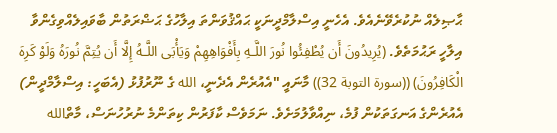ޙާޞިލެއް ނުކުރެވޭނެއެވެ. އެހެނީ އިސްލާމްދީނަކީ ޙައްޤުވަންތަ އިލާހުގެ ޙަޟްރަތުން ބާވައިލެއްވިގެންވާ އިލާހީ ރަޙުމަތެވެ. (يُرِ‌يدُونَ أَن يُطْفِئُوا نُورَ‌ اللَّـهِ بِأَفْوَاهِهِمْ وَيَأْبَى اللَّـهُ إِلَّا أَن يُتِمَّ نُورَ‌هُ وَلَوْ كَرِ‌هَ الْكَافِرُ‌ونَ) ((سورة التوبة 32)) މާނައީ "އެއުރެން އެދެނީ، الله ގެ ނޫރުފުޅު (އެބަހީ: އިސްލާމްދީން) އެއުރެންގެ އަނގަތަކުން ފުމެ، ނިއްވާލުމަށެވެ. ނަމަވެސް ކާފަރުން ކިތަންމެ ނުރުހުނަސް، މާތްالله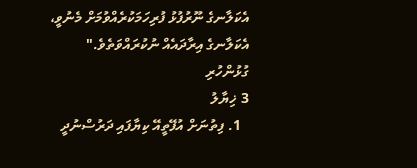އެކަލާނގެ ނޫރުފުޅު ފުރިހަމަކުރެއްވުމަށް މެނުވީ، އެކަލާނގެ އިރާދައެއް ނުކުރައްވަތެވެ."
ގުޅުންހުރި
3 ޚިޔާލު
  1. ފިތުނަށް އުފޭތީއޭ ކިޔާފައި ދަރުސްނުދީ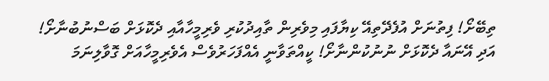ތިބޭށޯ! ފިތުނަށް އުފެދޭތިއޭ ކިޔާފައި މިވެރިން ތާއިދުކުރި ވެރިމީހާއާއި ދެކޮޅަށް ބަސްނުބުނާށޯ! އަދި އޭނައާ ދެކޮޅަށް ނުނުކުންނާށޯ! ކީއްތަވާނީ އެއްފަހަރުވެސް އެވެރިމީހާއަށް ގޮވާލިނަމަ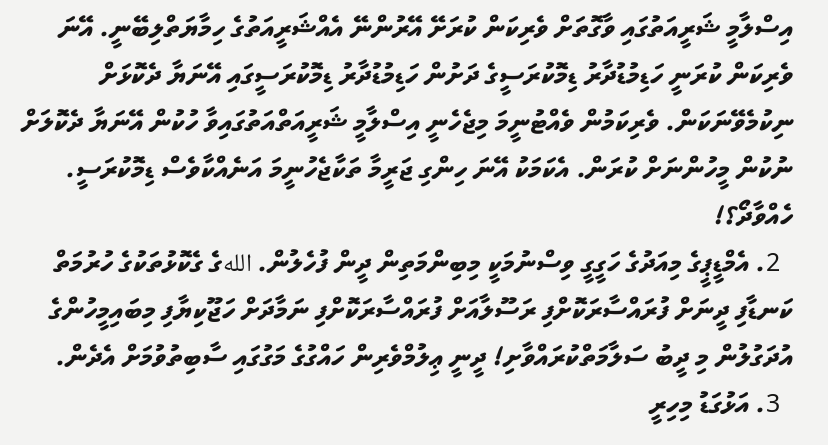އިސްލާމީ ޝަރީއަތުގައި ވާގޮތަށް ވެރިކަން ކުރަށޭ އޭރުންނޭ އެއްޝަރީއަތުގެ ހިމާޔަތްލިބޭނީ. އޭނަ ވެރިކަން ކުރަނީ ހަޑިމުޑުދާރު ޑިމޮކުރަސީގެ ދަށުން ހަޑިމުޑުދާރު ޑިމޮކުރަސީގައި އޭނަޔާ ދެކޮޅަށް ނިކުމެވޭނަކަން. ވެރިކަމުން ވެއްޓުނީމަ މިޖެހެނީ އިސްލާމީ ޝަރީއަތްއަތުގައިވާ ހުކުން އޭނަޔާ ދެކޮލަށް ނުކުން މީހުންނަށް ކުރަން. އެކަމަކު އޭނަ ހިންގި ޖަރީމާ ތަކާޖެހުނީމަ އަނެއްކާވެސް ޑިމޮކުރަސީ. ހެއްވާދޯ؟!
  2. އެމްޑީޕީގެ މިއަދުގެ ހަގީގީ ވިސްނުމަކީ މިބިންމަތިން ދީން ފުހެލުން. اللهގެ ގެކޮޅުތަކުގެ ހުރުމަތް ކަނޑާފި ދީނަށް ފުރައްސާރަކޮށްފި ރަސޫލާއަށް ފުރައްސާރަކޮށްފި ނަމާދަށް ހަޖޫކިޔާފި މިބައިމީހުންގެ އުދަގުލުން މި ދީބު ސަލާމަތްކުރައްވާށި! ދީނީ ޢިލުމްވެރިން ހައްގުގެ މަގުގައި ސާބިތުވުމަށް އެދެން.
  3. އަޅުގަޑު މިހިރީ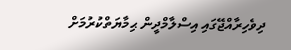ދިވެހިރާއްޖޭގައި އިސްލާމްދީން ޙިމާޔަތްކުރުމަށް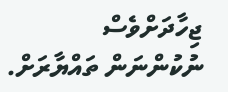ޖިހާދަށްވެސް ނުކުންނަން ތައްޔާރަށް.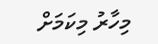މިހާރު މިކަމަށް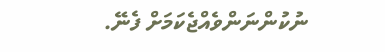ނުކުންނަންވެއްޖެކަމަށް ފެނޭ.